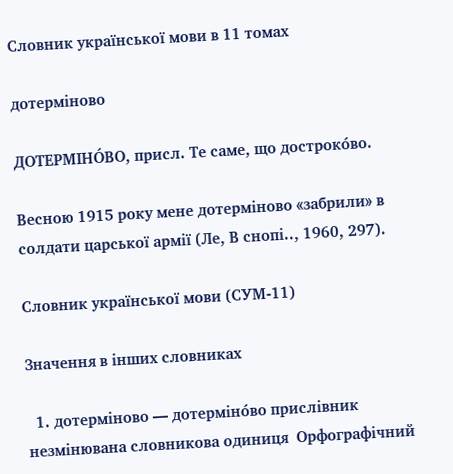Словник української мови в 11 томах

дотерміново

ДОТЕРМІНО́ВО, присл. Те саме, що достроко́во.

Весною 1915 року мене дотерміново «забрили» в солдати царської армії (Ле, В снопі.., 1960, 297).

Словник української мови (СУМ-11)

Значення в інших словниках

  1. дотерміново — дотерміно́во прислівник незмінювана словникова одиниця  Орфографічний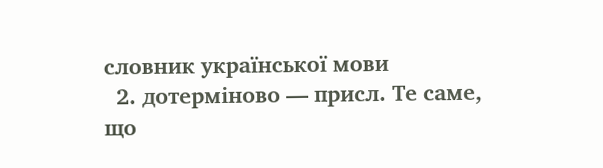словник української мови
  2. дотерміново — присл. Те саме, що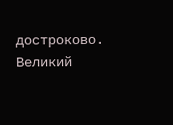достроково.  Великий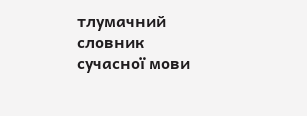тлумачний словник сучасної мови